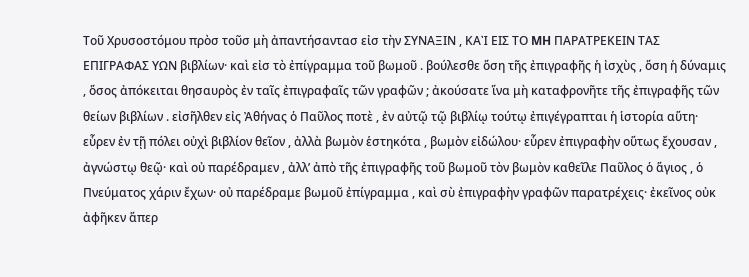Τοῦ Χρυσοστόμου πρὸσ τοῦσ μὴ ἀπαντήσαντασ εἰσ τὴν ΣΥΝΑΞΙΝ , ΚΑῚ ΕΙΣ ΤΟ MH ΠΑΡΑΤΡΕΚΕΙΝ ΤΑΣ ΕΠΙΓΡΑΦΑΣ ΥΩΝ βιβλίων· καὶ εἰσ τὸ ἐπίγραμμα τοῦ βωμοῦ . βούλεσθε ὅση τῆς ἐπιγραφῆς ἡ ἰσχὺς , ὅση ἡ δύναμις , ὅσος ἀπόκειται θησαυρὸς ἐν ταῖς ἐπιγραφαῖς τῶν γραφῶν ; ἀκούσατε ἵνα μὴ καταφρονῆτε τῆς ἐπιγραφῆς τῶν θείων βιβλίων . εἰσῆλθεν εἰς Ἀθήνας ὁ Παῦλος ποτὲ , ἐν αὐτῷ τῷ βιβλίῳ τούτῳ ἐπιγέγραπται ἡ ἱστορία αὕτη· εὗρεν ἐν τῇ πόλει οὐχὶ βιβλίον θεῖον , ἀλλὰ βωμὸν ἑστηκότα , βωμὸν εἰδώλου· εὗρεν ἐπιγραφὴν οὕτως ἔχουσαν , ἀγνώστῳ θεῷ· καὶ οὐ παρέδραμεν , ἀλλ’ ἀπὸ τῆς ἐπιγραφῆς τοῦ βωμοῦ τὸν βωμὸν καθεῖλε Παῦλος ὁ ἅγιος , ὁ Πνεύματος χάριν ἔχων· οὐ παρέδραμε βωμοῦ ἐπίγραμμα , καὶ σὺ ἐπιγραφὴν γραφῶν παρατρέχεις· ἐκεῖνος οὐκ ἀφῆκεν ἅπερ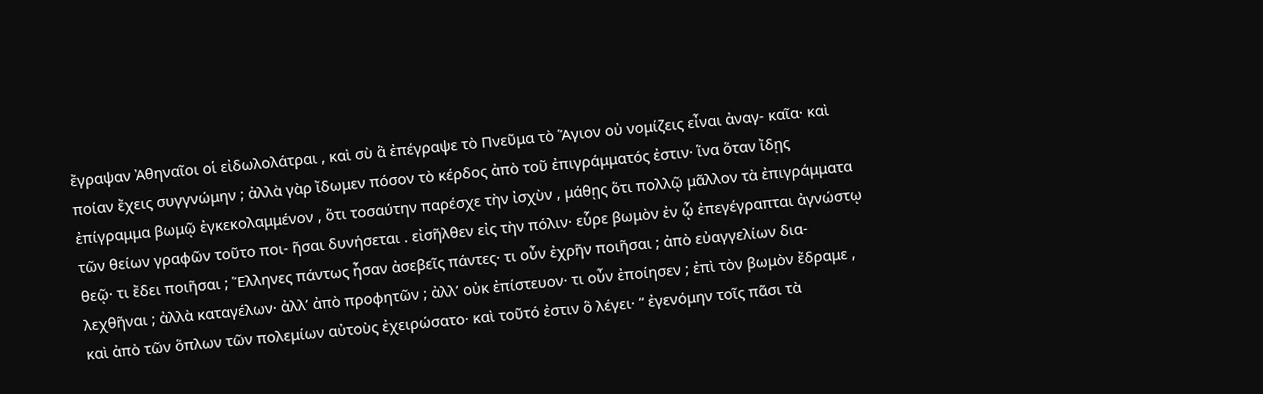ἔγραψαν Ἀθηναῖοι οἱ εἰδωλολάτραι , καὶ σὺ ἃ ἐπέγραψε τὸ Πνεῦμα τὸ Ἅγιον οὐ νομίζεις εἶναι ἀναγ- καῖα· καὶ ποίαν ἔχεις συγγνώμην ; ἀλλὰ γὰρ ἴδωμεν πόσον τὸ κέρδος ἀπὸ τοῦ ἐπιγράμματός ἐστιν· ἵνα ὅταν ἴδῃς ἐπίγραμμα βωμῷ ἐγκεκολαμμένον , ὅτι τοσαύτην παρέσχε τὴν ἰσχὺν , μάθῃς ὅτι πολλῷ μᾶλλον τὰ ἐπιγράμματα τῶν θείων γραφῶν τοῦτο ποι- ῆσαι δυνήσεται . εἰσῆλθεν εἰς τὴν πόλιν· εὗρε βωμὸν ἐν ᾧ ἐπεγέγραπται ἀγνώστῳ θεῷ· τι ἔδει ποιῆσαι ; Ἕλληνες πάντως ἦσαν ἀσεβεῖς πάντες· τι οὖν ἐχρῆν ποιῆσαι ; ἀπὸ εὐαγγελίων δια- λεχθῆναι ; ἀλλὰ καταγέλων· ἀλλ’ ἀπὸ προφητῶν ; ἀλλ’ οὐκ ἐπίστευον· τι οὖν ἐποίησεν ; ἐπὶ τὸν βωμὸν ἔδραμε , καὶ ἀπὸ τῶν ὅπλων τῶν πολεμίων αὐτοὺς ἐχειρώσατο· καὶ τοῦτό ἐστιν ὃ λέγει· “ ἐγενόμην τοῖς πᾶσι τὰ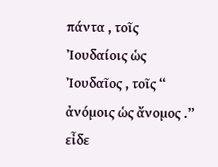πάντα , τοῖς Ἰουδαίοις ὡς Ἰουδαῖος , τοῖς “ ἀνόμοις ὡς ἄνομος .” εἶδε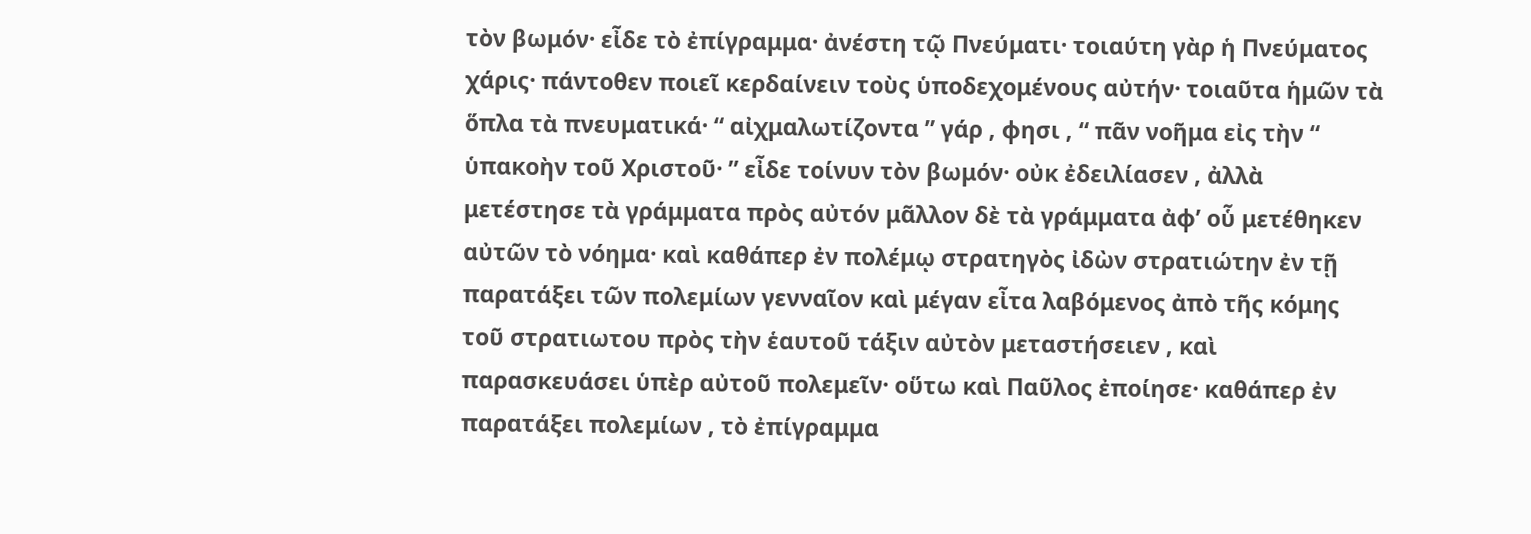τὸν βωμόν· εἶδε τὸ ἐπίγραμμα· ἀνέστη τῷ Πνεύματι· τοιαύτη γὰρ ἡ Πνεύματος χάρις· πάντοθεν ποιεῖ κερδαίνειν τοὺς ὑποδεχομένους αὐτήν· τοιαῦτα ἡμῶν τὰ ὅπλα τὰ πνευματικά· “ αἰχμαλωτίζοντα ” γάρ , φησι , “ πᾶν νοῆμα εἰς τὴν “ ὑπακοὴν τοῦ Χριστοῦ· ” εἶδε τοίνυν τὸν βωμόν· οὐκ ἐδειλίασεν , ἀλλὰ μετέστησε τὰ γράμματα πρὸς αὐτόν μᾶλλον δὲ τὰ γράμματα ἀφ’ οὗ μετέθηκεν αὐτῶν τὸ νόημα· καὶ καθάπερ ἐν πολέμῳ στρατηγὸς ἰδὼν στρατιώτην ἐν τῇ παρατάξει τῶν πολεμίων γενναῖον καὶ μέγαν εἶτα λαβόμενος ἀπὸ τῆς κόμης τοῦ στρατιωτου πρὸς τὴν ἑαυτοῦ τάξιν αὐτὸν μεταστήσειεν , καὶ παρασκευάσει ὑπὲρ αὐτοῦ πολεμεῖν· οὕτω καὶ Παῦλος ἐποίησε· καθάπερ ἐν παρατάξει πολεμίων , τὸ ἐπίγραμμα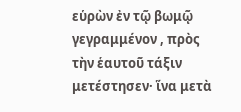εὑρὼν ἐν τῷ βωμῷ γεγραμμένον , πρὸς τὴν ἑαυτοῦ τάξιν μετέστησεν· ἵνα μετὰ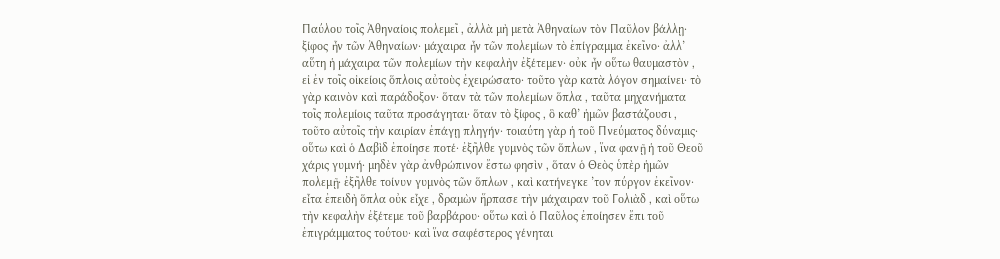Παύλου τοῖς Ἀθηναίοις πολεμεῖ , ἀλλὰ μὴ μετὰ Ἀθηναίων τὸν Παῦλον βάλλῃ· ξίφος ἦν τῶν Ἀθηναίων· μάχαιρα ἦν τῶν πολεμίων τὸ ἐπίγραμμα ἐκεῖνο· ἀλλ’ αὕτη ἡ μάχαιρα τῶν πολεμίων τὴν κεφαλὴν ἐξέτεμεν· οὐκ ἦν οὕτω θαυμαστὸν , εἰ ἐν τοῖς οἰκείοις ὅπλοις αὐτοὺς ἐχειρώσατο· τοῦτο γὰρ κατὰ λόγον σημαίνει· τὸ γὰρ καινὸν καὶ παράδοξον· ὅταν τὰ τῶν πολεμίων ὅπλα , ταῦτα μηχανήματα τοῖς πολεμίοις ταῦτα προσάγηται· ὅταν τὸ ξίφος , ὃ καθ’ ἡμῶν βαστάζουσι , τοῦτο αὐτοῖς τὴν καιρίαν ἐπάγῃ πληγήν· τοιαύτη γὰρ ἡ τοῦ Πνεύματος δύναμις· οὕτω καὶ ὁ Δαβὶδ ἐποίησε ποτέ· ἐξῆλθε γυμνὸς τῶν ὅπλων , ἵνα φανῇ ἡ τοῦ Θεοῦ χάρις γυμνή· μηδὲν γὰρ ἀνθρώπινον ἔστω φησὶν , ὅταν ὁ Θεὸς ὑπὲρ ἡμῶν πολεμῇ· ἐξῆλθε τοίνυν γυμνὸς τῶν ὅπλων , καὶ κατήνεγκε ’τον πύργον ἐκεῖνον· εἶτα ἐπειδὴ ὅπλα οὐκ εἶχε , δραμὼν ἥρπασε τὴν μάχαιραν τοῦ Γολιὰδ , καὶ οὕτω τὴν κεφαλὴν ἐξέτεμε τοῦ βαρβάρου· οὕτω καὶ ὁ Παῦλος ἐποίησεν ἔπι τοῦ ἐπιγράμματος τούτου· καὶ ἵνα σαφέστερος γένηται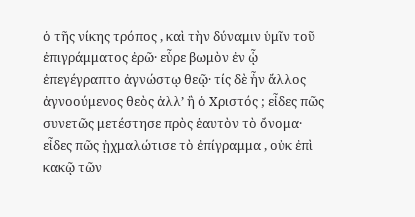ὁ τῆς νίκης τρόπος , καὶ τὴν δύναμιν ὑμῖν τοῦ ἐπιγράμματος ἐρῶ· εὗρε βωμὸν ἐν ᾧ ἐπεγέγραπτο ἀγνώστῳ θεῷ· τίς δὲ ἦν ἄλλος ἀγνοούμενος θεὸς ἀλλ’ ἢ ὁ Χριστός ; εἶδες πῶς συνετῶς μετέστησε πρὸς ἑαυτὸν τὸ ὄνομα· εἶδες πῶς ᾐχμαλώτισε τὸ ἐπίγραμμα , οὐκ ἐπὶ κακῷ τῶν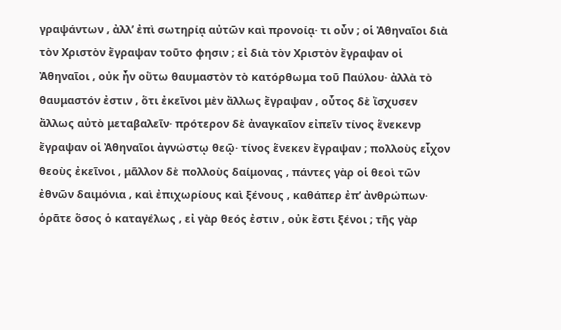γραψάντων , ἀλλ’ ἐπὶ σωτηρίᾳ αὐτῶν καὶ προνοίᾳ· τι οὖν ; οἱ Ἀθηναῖοι διὰ τὸν Χριστὸν ἔγραψαν τοῦτο φησιν ; εἰ διὰ τὸν Χριστὸν ἔγραψαν οἱ Ἀθηναῖοι , οὐκ ἦν οὕτω θαυμαστὸν τὸ κατόρθωμα τοῦ Παύλου· ἀλλὰ τὸ θαυμαστόν ἐστιν , ὅτι ἐκεῖνοι μὲν ἄλλως ἔγραψαν , οὗτος δὲ ἴσχυσεν ἄλλως αὐτὸ μεταβαλεῖν· πρότερον δὲ ἀναγκαῖον εἰπεῖν τίνος ἕνεκενp ἔγραψαν οἱ Ἀθηναῖοι ἀγνώστῳ θεῷ· τίνος ἕνεκεν ἔγραψαν ; πολλοὺς εἶχον θεοὺς ἐκεῖνοι , μᾶλλον δὲ πολλοὺς δαίμονας , πάντες γὰρ οἱ θεοὶ τῶν ἐθνῶν δαιμόνια , καὶ ἐπιχωρίους καὶ ξένους , καθάπερ ἐπ’ ἀνθρώπων· ὁρᾶτε ὅσος ὁ καταγέλως , εἰ γὰρ θεός ἐστιν , οὐκ ἔστι ξένοι ; τῆς γὰρ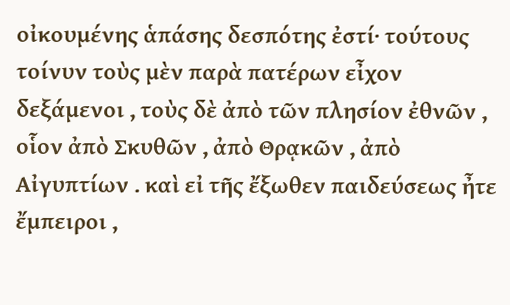οἰκουμένης ἁπάσης δεσπότης ἐστί· τούτους τοίνυν τοὺς μὲν παρὰ πατέρων εἶχον δεξάμενοι , τοὺς δὲ ἀπὸ τῶν πλησίον ἐθνῶν , οἷον ἀπὸ Σκυθῶν , ἀπὸ Θρᾳκῶν , ἀπὸ Αἰγυπτίων . καὶ εἰ τῆς ἔξωθεν παιδεύσεως ἦτε ἔμπειροι ,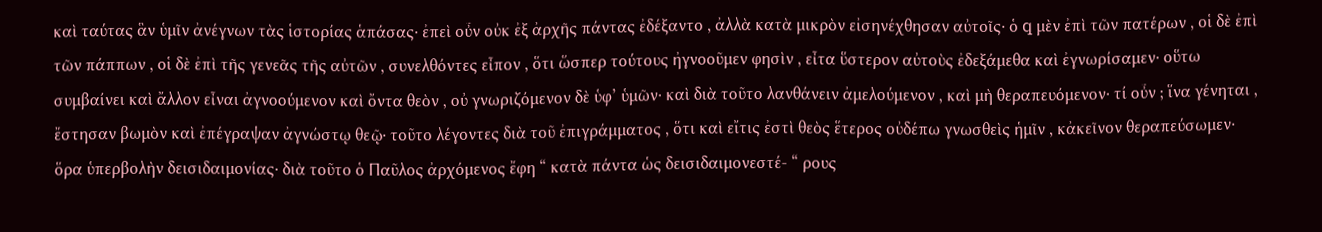καὶ ταύτας ἃν ὑμῖν ἀνέγνων τὰς ἱστορίας ἁπάσας· ἐπεὶ οὖν οὐκ ἐξ ἀρχῆς πάντας ἐδέξαντο , ἀλλὰ κατὰ μικρὸν εἰσηνέχθησαν αὐτοῖς· ὁ q μὲν ἐπὶ τῶν πατέρων , οἱ δὲ ἐπὶ τῶν πάππων , οἱ δὲ ἐπὶ τῆς γενεᾶς τῆς αὐτῶν , συνελθόντες εἶπον , ὅτι ὥσπερ τούτους ἠγνοοῦμεν φησὶν , εἶτα ὕστερον αὐτοὺς ἐδεξάμεθα καὶ ἐγνωρίσαμεν· οὕτω συμβαίνει καὶ ἄλλον εἶναι ἀγνοούμενον καὶ ὄντα θεὸν , οὐ γνωριζόμενον δὲ ὑφ’ ὑμῶν· καὶ διὰ τοῦτο λανθάνειν ἀμελούμενον , καὶ μὴ θεραπευόμενον· τί οὖν ; ἵνα γένηται , ἔστησαν βωμὸν καὶ ἐπέγραψαν ἀγνώστῳ θεῷ· τοῦτο λέγοντες διὰ τοῦ ἐπιγράμματος , ὅτι καὶ εἴτις ἐστὶ θεὸς ἕτερος οὐδέπω γνωσθεὶς ἡμῖν , κἀκεῖνον θεραπεύσωμεν· ὅρα ὑπερβολὴν δεισιδαιμονίας· διὰ τοῦτο ὁ Παῦλος ἀρχόμενος ἔφη “ κατὰ πάντα ὡς δεισιδαιμονεστέ- “ ρους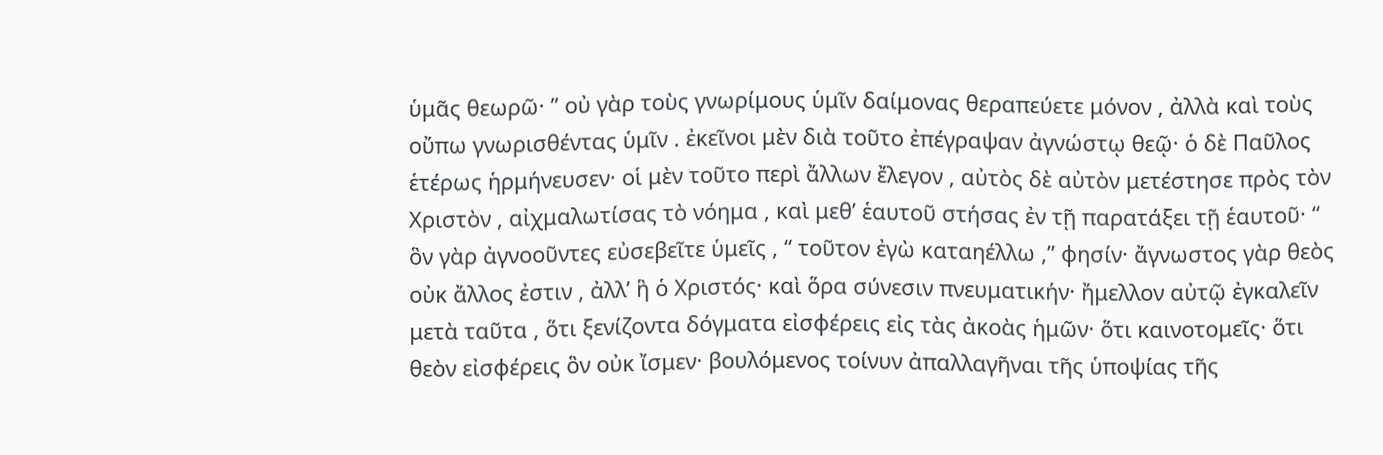ὑμᾶς θεωρῶ· ” οὐ γὰρ τοὺς γνωρίμους ὑμῖν δαίμονας θεραπεύετε μόνον , ἀλλὰ καὶ τοὺς οὔπω γνωρισθέντας ὑμῖν . ἐκεῖνοι μὲν διὰ τοῦτο ἐπέγραψαν ἀγνώστῳ θεῷ· ὁ δὲ Παῦλος ἑτέρως ἡρμήνευσεν· οἱ μὲν τοῦτο περὶ ἄλλων ἔλεγον , αὐτὸς δὲ αὐτὸν μετέστησε πρὸς τὸν Χριστὸν , αἰχμαλωτίσας τὸ νόημα , καὶ μεθ’ ἑαυτοῦ στήσας ἐν τῇ παρατάξει τῇ ἑαυτοῦ· “ ὃν γὰρ ἀγνοοῦντες εὐσεβεῖτε ὑμεῖς , “ τοῦτον ἐγὼ καταηέλλω ,” φησίν· ἄγνωστος γὰρ θεὸς οὐκ ἄλλος ἐστιν , ἀλλ’ ἣ ὁ Χριστός· καὶ ὅρα σύνεσιν πνευματικήν· ἤμελλον αὐτῷ ἐγκαλεῖν μετὰ ταῦτα , ὅτι ξενίζοντα δόγματα εἰσφέρεις εἰς τὰς ἀκοὰς ἡμῶν· ὅτι καινοτομεῖς· ὅτι θεὸν εἰσφέρεις ὃν οὐκ ἴσμεν· βουλόμενος τοίνυν ἀπαλλαγῆναι τῆς ὑποψίας τῆς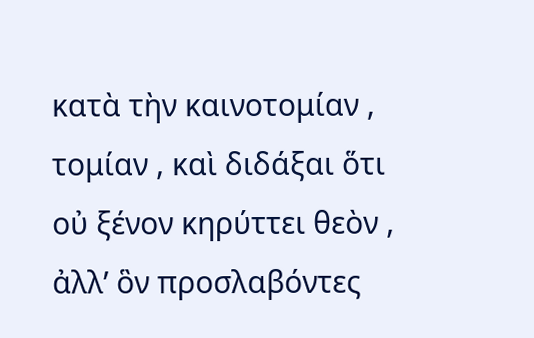κατὰ τὴν καινοτομίαν , τομίαν , καὶ διδάξαι ὅτι οὐ ξένον κηρύττει θεὸν , ἀλλ’ ὃν προσλαβόντες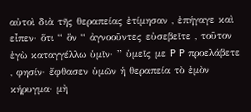αὐτοὶ διὰ τῆς θεραπείας ἐτίμησαν , ἐπήγαγε καὶ εἶπεν· ὅτι “ ὃν “ ἀγνοοῦντες εὐσεβεῖτε , τοῦτον ἐγὼ καταγγέλλω ὑμῖν· ” ὑμεῖς με P P προελάβετε , φησίν· ἔφθασεν ὑμῶν ἡ θεραπεία τὸ ἐμὸν κήρυγμα· μὴ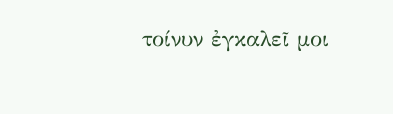τοίνυν ἐγκαλεῖ μοι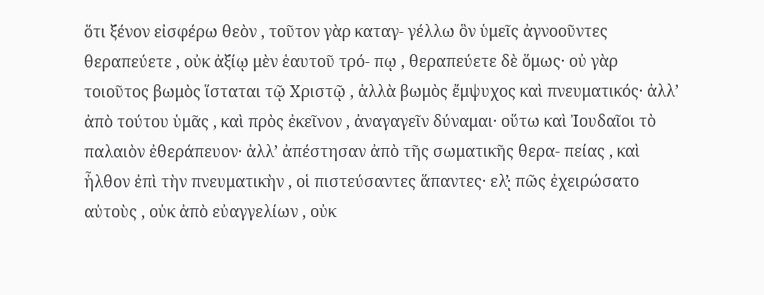ὅτι ξένον εἰσφέρω θεὸν , τοῦτον γὰρ καταγ- γέλλω ὃν ὑμεῖς ἀγνοοῦντες θεραπεύετε , οὐκ ἀξίῳ μὲν ἑαυτοῦ τρό- πῳ , θεραπεύετε δὲ ὅμως· οὐ γὰρ τοιοῦτος βωμὸς ἵσταται τῷ Χριστῷ , ἀλλὰ βωμὸς ἔμψυχος καὶ πνευματικός· ἀλλ’ ἀπὸ τούτου ὑμᾶς , καὶ πρὸς ἐκεῖνον , ἀναγαγεῖν δύναμαι· οὕτω καὶ Ἰουδαῖοι τὸ παλαιὸν ἐθεράπευον· ἀλλ’ ἀπέστησαν ἀπὸ τῆς σωματικῆς θερα- πείας , καὶ ἦλθον ἐπὶ τὴν πνευματικὴν , οἱ πιστεύσαντες ἅπαντες· ελ̓ͅ· πῶς ἐχειρώσατο αὐτοὺς , οὐκ ἀπὸ εὐαγγελίων , οὐκ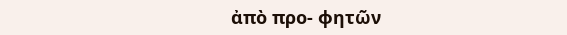ἀπὸ προ- φητῶν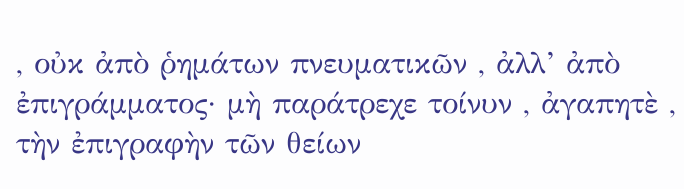, οὐκ ἀπὸ ῥημάτων πνευματικῶν , ἀλλ’ ἀπὸ ἐπιγράμματος· μὴ παράτρεχε τοίνυν , ἀγαπητὲ , τὴν ἐπιγραφὴν τῶν θείων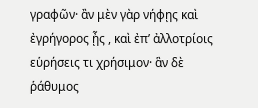γραφῶν· ἂν μὲν γὰρ νήφῃς καὶ ἐγρήγορος ᾖς , καὶ ἐπ’ ἀλλοτρίοις εὑρήσεις τι χρήσιμον· ἃν δὲ ῥάθυμος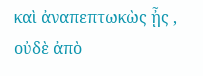καὶ ἀναπεπτωκὼς ᾖς , οὐδὲ ἀπὸ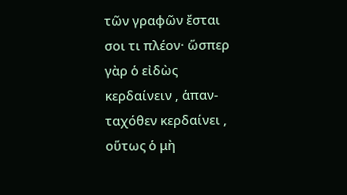τῶν γραφῶν ἔσται σοι τι πλέον· ὥσπερ γὰρ ὁ εἰδὼς κερδαίνειν , ἁπαν- ταχόθεν κερδαίνει , οὕτως ὁ μὴ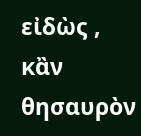εἰδὼς , κἂν θησαυρὸν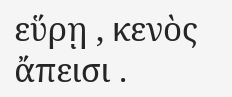εὕρῃ , κενὸς ἄπεισι .